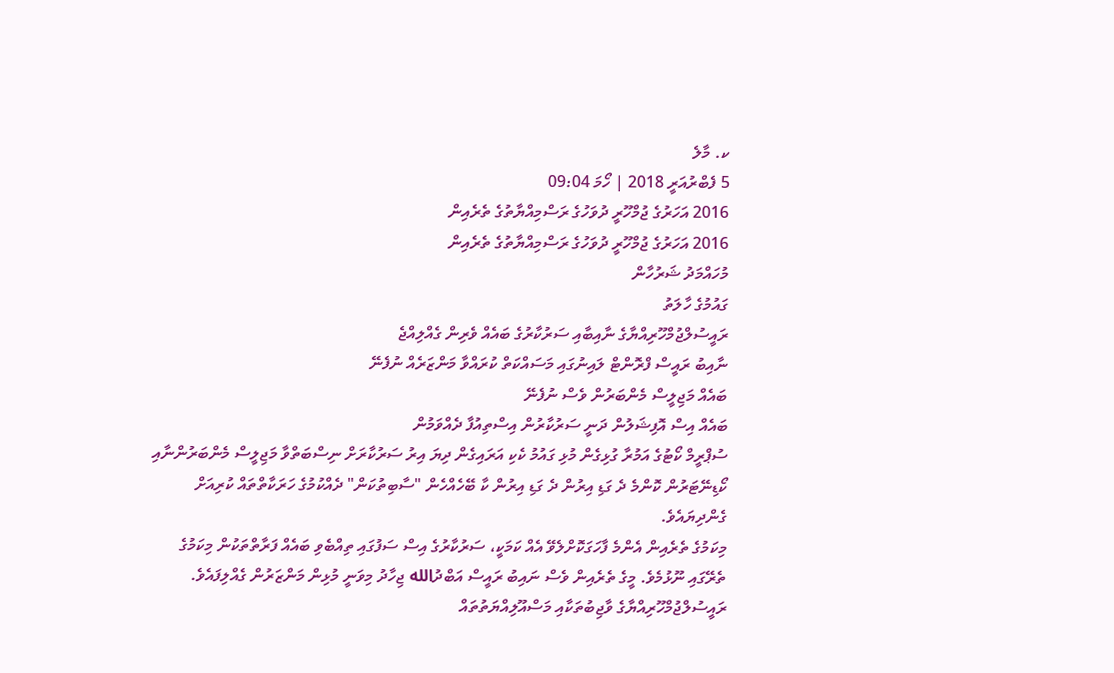ކ. މާލެ
5 ފެބްރުއަރީ 2018 | ހޯމަ 09:04
2016 އަހަރުގެ ޖުމްހޫރީ ދުވަހުގެ ރަސްމިއްޔާތުގެ ތެރެއިން
2016 އަހަރުގެ ޖުމްހޫރީ ދުވަހުގެ ރަސްމިއްޔާތުގެ ތެރެއިން
މުހައްމަދު ޝަރުހާން
ގައުމުގެ ހާލަތު
ރައީސުލްޖުމްހޫރިއްޔާގެ ނާއިބާއި ސަރުކާރުގެ ބައެއް ވެރިން ގެއްލިއްޖެ
ނާއިބު ރައީސް ފްރޮންޓް ލައިނުގައި މަސައްކަތް ކުރައްވާ މަންޒަރެއް ނުފެނޭ
ބައެއް މަޖިލީސް މެންބަރުން ވެސް ނުފެނޭ
ބައެއް އިސް އޮފިޝަލުން ދަނީ ސަރުކާރުން އިސްތިއުފާ ދެއްވަމުން
ސުޕްރީމް ކޯޓުގެ އަމުރާ ގުޅިގެން މުޅި ގައުމު ކެކި އަރައިގެން ދިޔަ އިރު ސަރުކާރަށް ނިސްބަތްވާ މަޖިލީސް މެންބަރުންނާއި ކޯޑިނޭޓަރުން ކޮންމެ ދެ ގަޑި އިރުން ދެ ގަޑި އިރުން ކާ ބޭހެއްހެން "ސާބިތުކަން" ދެއްކުމުގެ ހަރަކާތްތައް ކުރިއަށް ގެންދިޔައެވެ.
މިކަމުގެ ތެރެއިން އެންމެ ފާހަގަކޮށްލެވޭ އެއް ކަމަކީ، ސަރުކާރުގެ އިސް ސަފުގައި ތިއްބެވި ބައެއް ފަރާތްތަކުން މިކަމުގެ ތެރޭގައި ނޫޅުމެވެ. މީގެ ތެރެއިން ވެސް ނައިބު ރައީސް އަބްދުالله ޖިހާދު މިވަނީ މުޅިން މަންޒަރުން ގެއްލިފައެވެ. ރައީސުލްޖުމްހޫރިއްޔާގެ ވާޖިބުތަކާއި މަސްއޫލިއްޔަތުތައް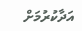އަދާކުރުމަށް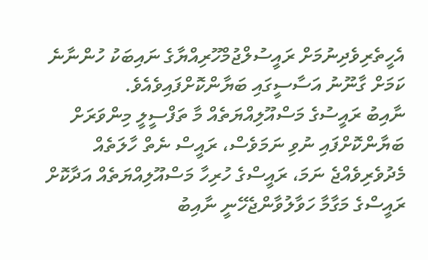އެހީތެރިވެދިނުމަށް ރައީސުލްޖުމްހޫރިއްޔާގެ ނައިބަކު ހުންނާނެ ކަމަށް ގާނޫނު އަސާސީގައި ބަޔާންކޮށްފައިވެއެވެ.
ނާއިބު ރައީސުގެ މަސްއޫލިއްޔަތެއް މާ ތަފްސީލީ މިންވަރަށް ބަޔާންކޮށްފައި ނުވި ނަމަވެސް، ރައީސް ނެތް ހާލަތެއް މެދުވެރިވެއްޖެ ނަމަ، ރައީސްގެ ހުރިހާ މަސްއޫލިއްޔަތެއް އަދާކޮށް ރައީސްގެ މަގާމާ ހަވާލުވާންޖެހޭނީ ނާއިބު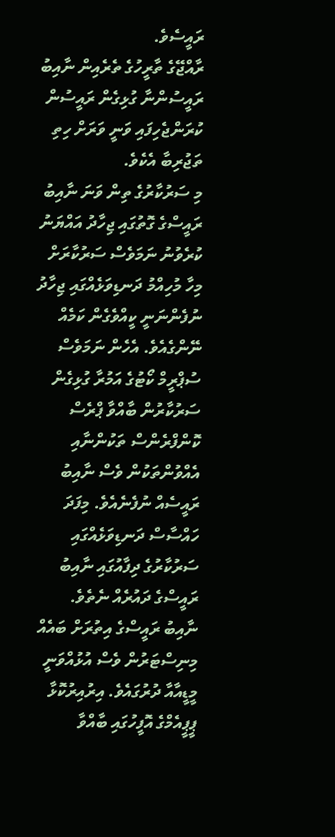ރައީސެވެ.
ރާއްޖޭގެ ތާރީހުގެ ތެރެއިން ނާއިބު ރައީސުންނާ ގުޅިގެން ރައީސުން ކުރަންޖެހިފައި ވަނީ ވަރަށް ހިތި ތަޖުރިބާ އެކެވެ.
މި ސަރުކާރުގެ ތިން ވަނަ ނާއިބު ރައީސްގެ ގޮތުގައި ޖިހާދު އައްޔަނު ކުރެވުނު ނަމަވެސް ސަރުކާރަށް މިހާ މުހިއްމު ދަނޑިވަޅެއްގައި ޖިހާދު ނުފެންނަނީ ކީއްވެގެން ކަމެއް ނޭންގެއެވެ. އެހެން ނަމަވެސް ސުޕްރީމް ކޯޓުގެ އަމުރާ ގުޅިގެން ސަރުކާރުން ބާއްވާ ޕްރެސް ކޮންފްރެންސް ތަކުންނާއި އެއްވުންތަކުން ވެސް ނާއިބު ރައީސެއް ނުފެނެއެވެ. މިފަދަ ހައްސާސް ދަނޑިވަޅެއްގައި ސަރުކާރުގެ ދިފާއުގައި ނާއިބު ރައީސްގެ ދައުރެއް ނެތެވެ.
ނާއިބު ރައީސްގެ އިތުރަށް ބައެއް މިނިސްޓަރުން ވެސް އުޅުއްވަނީ މީޑީއާއާ ދުރުގައެވެ. އިރުއިރުކޮޅާ ޕީޕީއެމްގެ އޮފީހުގައި ބާއްވާ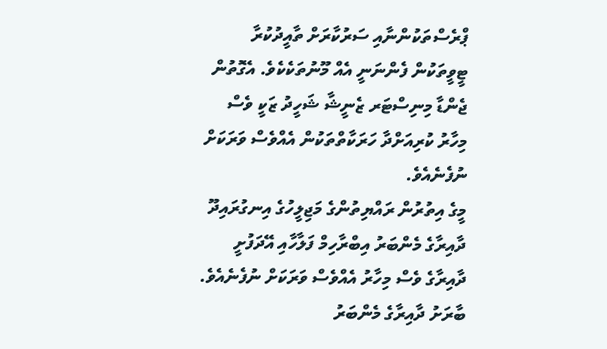ޕްރެސްތަކުންނާއި ސަރުކާރަށް ތާއީދުކުރާ ޓީވީތަކުން ފެންނަނީ އެއް މޫނުތަކެކެވެ. އެގޮތުން ޖެންޑާ މިނިސްޓަރ ޒެނީޝާ ޝަހީދު ޒަކީ ވެސް މިހާރު ކުރިއަށްދާ ހަރަކާތްތަކުން އެއްވެސް ވަރަކަށް ނުފެނެއެވެ.
މީގެ އިތުރުން ރައްޔިތުންގެ މަޖިލީހުގެ އިނގުރައިދޫ ދާއިރާގެ މެންބަރު އިބްރާހިމް ފަލާހާއި އޭދަފުށީ ދާއިރާގެ ވެސް މިހާރު އެއްވެސް ވަރަކަށް ނުފެނެއެވެ.
ބާރަށު ދާއިރާގެ މެންބަރު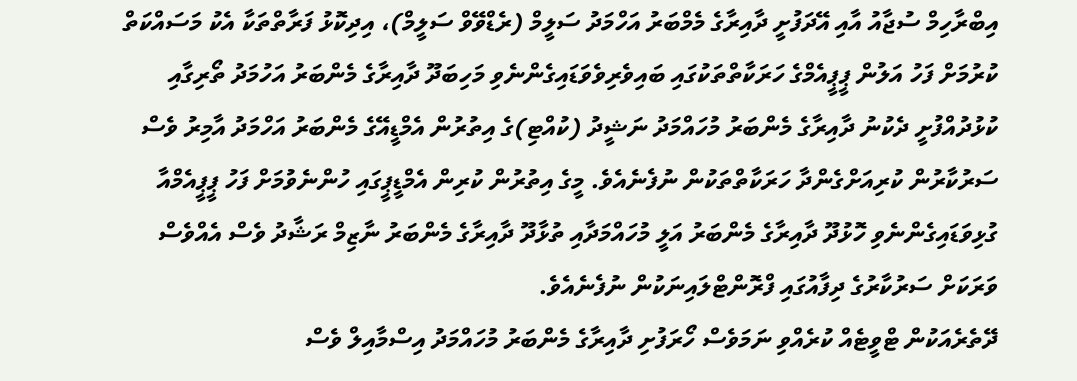އިބްރާހިމް ސުޖާއު އާއި އޭދަފުށީ ދާއިރާގެ މެމްބަރު އަހްމަދު ސަލީމް (ރެޑްވޭވް ސަލީމް)، އިދިކޮޅު ފަރާތްތަކާ އެކު މަސައްކަތް ކުރުމަށް ފަހު އަލުން ޕީޕީއެމްގެ ހަރަކާތްތަކުގައި ބައިވެރިވެވަޑައިގެންނެވި މަހިބަދޫ ދާއިރާގެ މެންބަރު އަހުމަދު ތޯރިގާއި ކުޅުދުއްފުށީ ދެކުނު ދާއިރާގެ މެންބަރު މުހައްމަދު ނަޝީދު (ކުއްޓި)ގެ އިތުރުން އެމްޑީއޭގެ މެންބަރު އަހްމަދު އާމިރު ވެސް ސަރުކާރުން ކުރިއަށްގެންދާ ހަރަކާތްތަކުން ނުފެނެއެވެ. މީގެ އިތުރުން ކުރިން އެމްޑީޕީގައި ހުންނެވުމަށް ފަހު ޕީޕީއެމްއާ ގުޅިވަޑައިގެންނެވި ހޮޅުދޫ ދާއިރާގެ މެންބަރު އަލީ މުހައްމަދާއި ތުޅާދޫ ދާއިރާގެ މެންބަރު ނާޒިމް ރަޝާދު ވެސް އެއްވެސް ވަރަކަށް ސަރުކާރުގެ ދިފާއުގައި ފްރޮންޓްލައިނަކުން ނުފެނެއެވެ.
ދޭތެރެއަކުން ޓްވީޓެއް ކުރެއްވި ނަމަވެސް ހޯރަފުށި ދާއިރާގެ މެންބަރު މުހައްމަދު އިސްމާއިލް ވެސް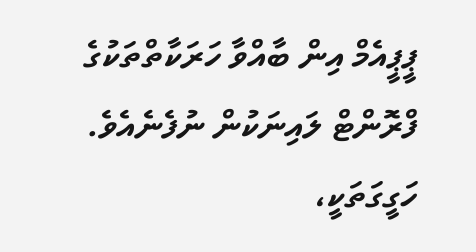ޕީޕީއެމް އިން ބާއްވާ ހަރަކާތްތަކުގެ ފްރޮންޓް ލައިނަކުން ނުފެނެއެވެ.
ހަގީގަތަކީ،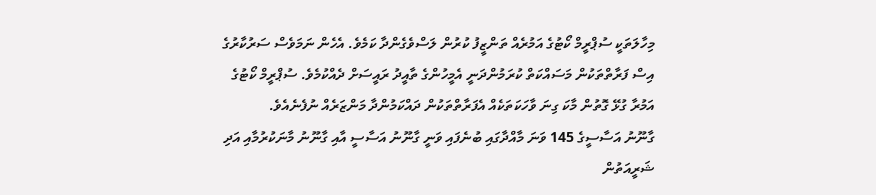މިހާލަތަކީ ސުޕްރީމް ކޯޓުގެ އަމުރެއް ތަންޒީފު ކުރުން ލަސްވެގެންދާ ކަމެވެ. އެހެން ނަމަވެސް ސަރުކާރުގެ އިސް ފަރާތްތަކުން މަސައްކަތް ކުރަމުންދަނީ އެމީހުންގެ ތާއީދު ރައީސަށް ދެއްކުމެވެ. ސުޕްރީމް ކޯޓުގެ އަމުރާ ގުޅޭ ގޮތުން މާކަ ގިނަ ވާހަކަތަކެއް އެފަރާތްތަކުން ދައްކަމުންދާ މަންޒަރެއް ނުފެނެއެވެ.
ގާނޫނު އަސާސީގެ 145 ވަނަ މާއްދާގައި ބުނެފައި ވަނީ ގާނޫނު އަސާސީ އާއި ގާނޫނު މާނަކުރުމާއި އަދި ޝަރީއަތުން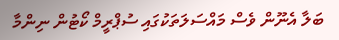ބަލާ އެނޫން ވެސް މައްސަލަތަކުގައި ސުޕްރީމް ކޯޓުން ނިންމާ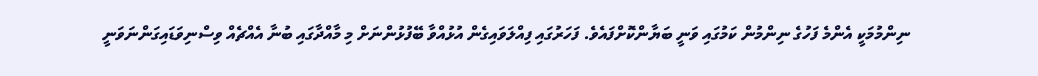ނިންމުމަކީ އެންމެ ފަހުގެ ނިންމުން ކަމުގައި ވަނީ ބަޔާންކޮށްފައެވެ. ފަހަރުގައި ފިއްލަވައިގެން އުޅުއްވާ ބޭފުޅުންނަށް މި މާއްދާގައި ބުނާ އެއްޗެއް ވިސްނިވަޑައިގަންނަވަނީ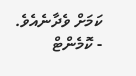ކަމަށް ވެދާނެއެވެ.
- ކޮމެންޓް